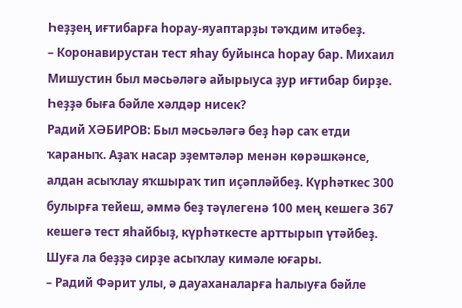Һеҙҙең иғтибарға һорау-яуаптарҙы тәҡдим итәбеҙ.
– Коронавирустан тест яһау буйынса һорау бар. Михаил Мишустин был мәсьәләгә айырыуса ҙур иғтибар бирҙе. Һеҙҙә быға бәйле хәлдәр нисек?
Радий ХӘБИРОВ: Был мәсьәләгә беҙ һәр саҡ етди ҡараныҡ. Аҙаҡ насар эҙемтәләр менән көрәшкәнсе, алдан асыҡлау яҡшыраҡ тип иҫәпләйбеҙ. Күрһәткес 300 булырға тейеш, әммә беҙ тәүлегенә 100 мең кешегә 367 кешегә тест яһайбыҙ, күрһәткесте арттырып үтәйбеҙ. Шуға ла беҙҙә сирҙе асыҡлау кимәле юғары.
– Радий Фәрит улы, ә дауаханаларға һалыуға бәйле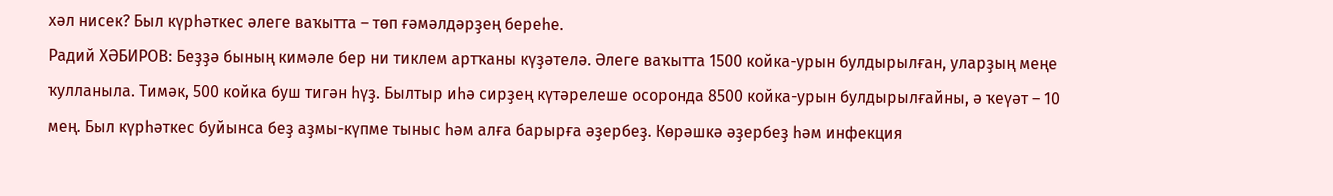хәл нисек? Был күрһәткес әлеге ваҡытта – төп ғәмәлдәрҙең береһе.
Радий ХӘБИРОВ: Беҙҙә бының кимәле бер ни тиклем артҡаны күҙәтелә. Әлеге ваҡытта 1500 койка-урын булдырылған, уларҙың меңе ҡулланыла. Тимәк, 500 койка буш тигән һүҙ. Былтыр иһә сирҙең күтәрелеше осоронда 8500 койка-урын булдырылғайны, ә ҡеүәт – 10 мең. Был күрһәткес буйынса беҙ аҙмы-күпме тыныс һәм алға барырға әҙербеҙ. Көрәшкә әҙербеҙ һәм инфекция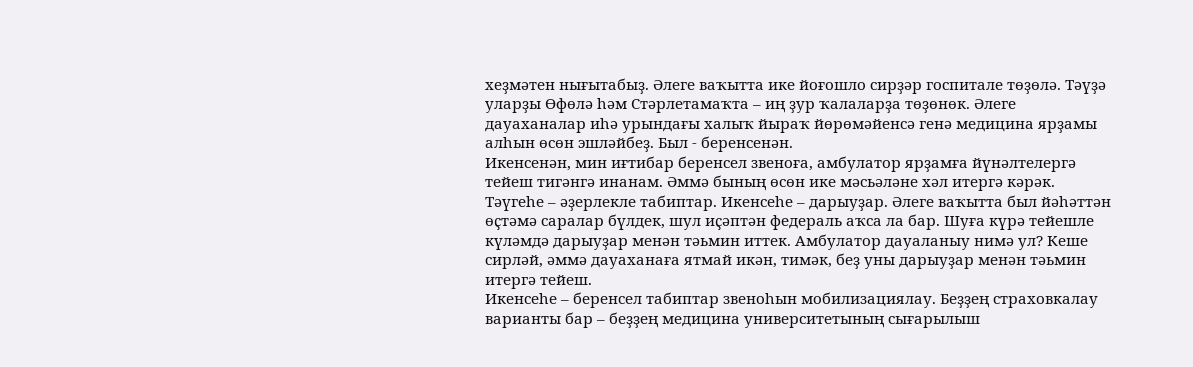хеҙмәтен нығытабыҙ. Әлеге ваҡытта ике йоғошло сирҙәр госпитале төҙөлә. Тәүҙә уларҙы Өфөлә һәм Стәрлетамаҡта – иң ҙур ҡалаларҙа төҙөнөк. Әлеге дауаханалар иһә урындағы халыҡ йыраҡ йөрөмәйенсә генә медицина ярҙамы алһын өсөн эшләйбеҙ. Был - беренсенән.
Икенсенән, мин иғтибар беренсел звеноға, амбулатор ярҙамға йүнәлтелергә тейеш тигәнгә инанам. Әммә бының өсөн ике мәсьәләне хәл итергә кәрәк.
Тәүгеһе – әҙерлекле табиптар. Икенсеһе – дарыуҙар. Әлеге ваҡытта был йәһәттән өҫтәмә саралар бүлдек, шул иҫәптән федераль аҡса ла бар. Шуға күрә тейешле күләмдә дарыуҙар менән тәьмин иттек. Амбулатор дауаланыу нимә ул? Кеше сирләй, әммә дауаханаға ятмай икән, тимәк, беҙ уны дарыуҙар менән тәьмин итергә тейеш.
Икенсеһе – беренсел табиптар звеноһын мобилизациялау. Беҙҙең страховкалау варианты бар – беҙҙең медицина университетының сығарылыш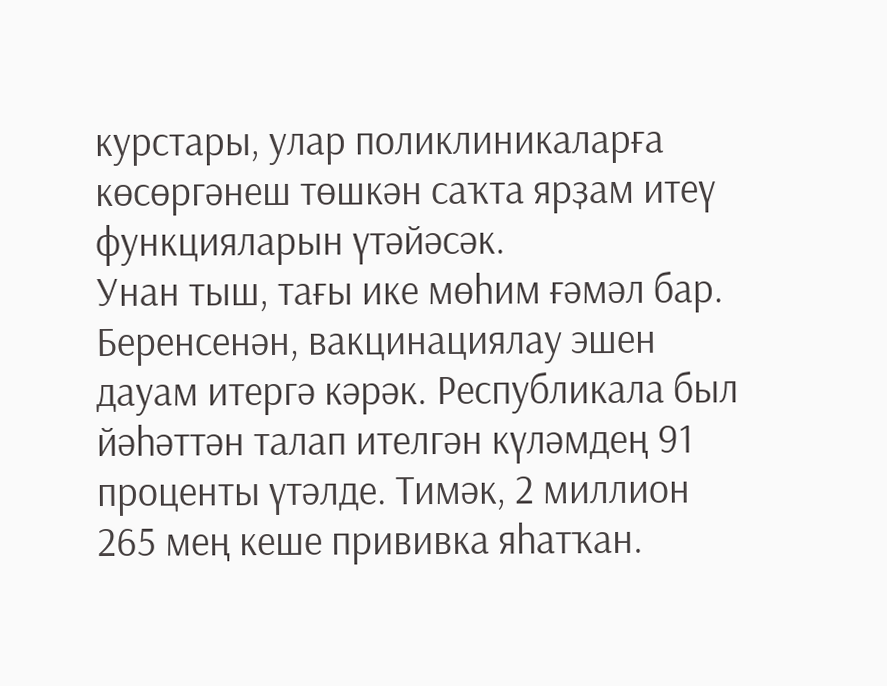курстары, улар поликлиникаларға көсөргәнеш төшкән саҡта ярҙам итеү функцияларын үтәйәсәк.
Унан тыш, тағы ике мөһим ғәмәл бар. Беренсенән, вакцинациялау эшен дауам итергә кәрәк. Республикала был йәһәттән талап ителгән күләмдең 91 проценты үтәлде. Тимәк, 2 миллион 265 мең кеше прививка яһатҡан.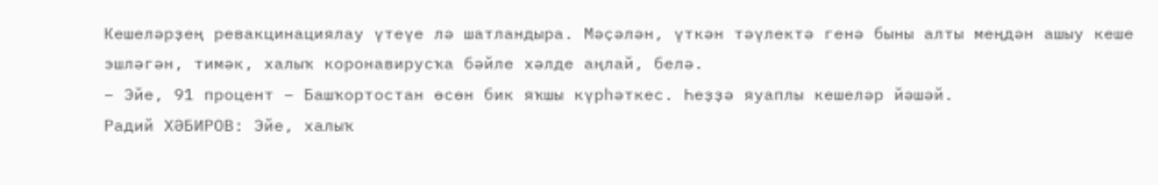Кешеләрҙең ревакцинациялау үтеүе лә шатландыра. Мәҫәлән, үткән тәүлектә генә быны алты меңдән ашыу кеше эшләгән, тимәк, халыҡ коронавирусҡа бәйле хәлде аңлай, белә.
– Эйе, 91 процент – Башҡортостан өсөн бик яҡшы күрһәткес. Һеҙҙә яуаплы кешеләр йәшәй.
Радий ХӘБИРОВ: Эйе, халыҡ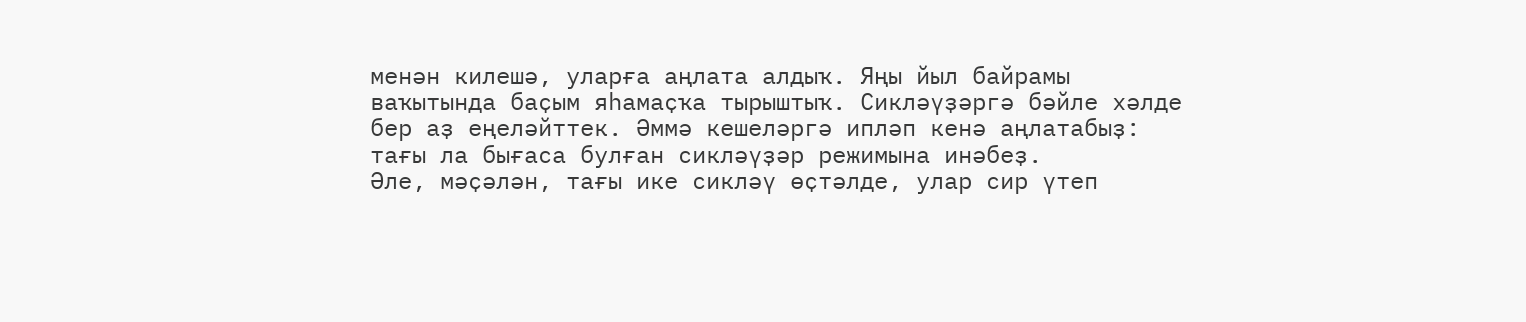менән килешә, уларға аңлата алдыҡ. Яңы йыл байрамы ваҡытында баҫым яһамаҫҡа тырыштыҡ. Сикләүҙәргә бәйле хәлде бер аҙ еңеләйттек. Әммә кешеләргә ипләп кенә аңлатабыҙ: тағы ла бығаса булған сикләүҙәр режимына инәбеҙ.
Әле, мәҫәлән, тағы ике сикләү өҫтәлде, улар сир үтеп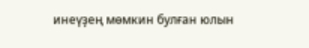инеүҙең мөмкин булған юлын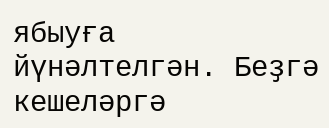ябыуға йүнәлтелгән. Беҙгә кешеләргә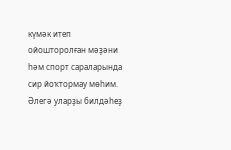күмәк итеп ойошторолған мәҙәни һәм спорт сараларында сир йоҡтормау мөһим. Әлегә уларҙы билдәһеҙ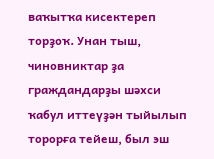ваҡытҡа кисектереп торҙоҡ. Унан тыш, чиновниктар ҙа граждандарҙы шәхси ҡабул иттеүҙән тыйылып торорға тейеш, был эш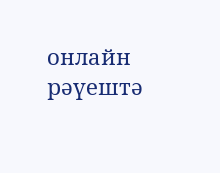онлайн рәүештә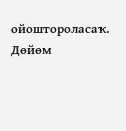ойоштороласаҡ.
Дөйөм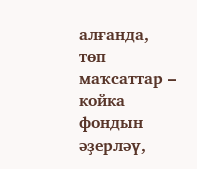алғанда, төп маҡсаттар – койка фондын әҙерләү,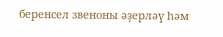беренсел звеноны әҙерләү һәм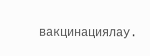вакцинациялау.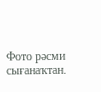Фото рәсми сығанаҡтан.